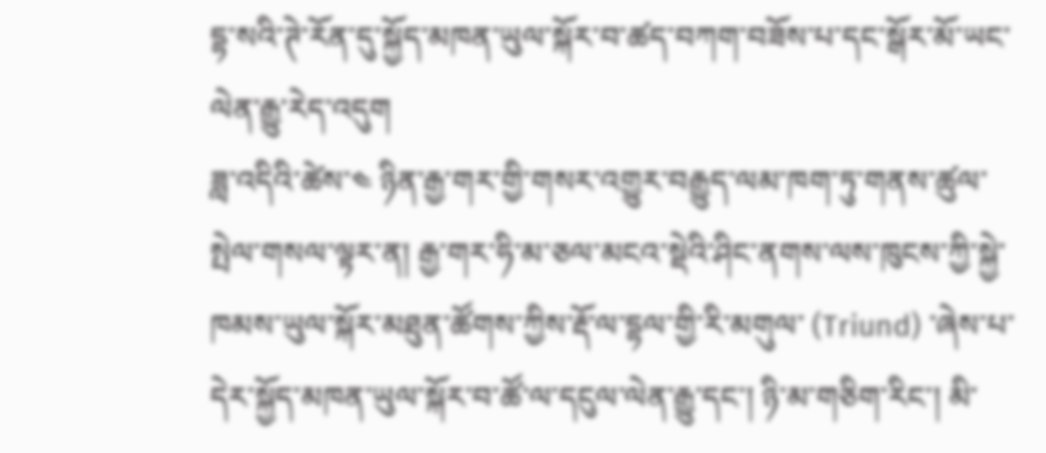དྷ་སའི་ཊེ་རོན་དུ་སྐྱོད་མཁན་ཡུལ་སྐོར་བ་ཚད་བཀག་བཟོས་པ་དང་སྒོར་མོ་ཡང་ལེན་རྒྱུ་རེད་འདུག
ཟླ་འདིའི་ཚེས་༤ ཉིན་རྒྱ་གར་གྱི་གསར་འགྱུར་བརྒྱུད་ལམ་ཁག་ཏུ་གནས་ཚུལ་སྤེལ་གསལ་ལྟར་ན། རྒྱ་གར་ཧི་མ་ཅལ་མངའ་སྡེའི་ཤིང་ནགས་ལས་ཁུངས་ཀྱི་སྐྱེ་ཁམས་ཡུལ་སྐོར་མཐུན་ཚོགས་ཀྱིས་རྡོ་ལ་དྷལ་གྱི་རི་མགུལ་ (Triund) ་ཞེས་པ་དེར་སྐྱོད་མཁན་ཡུལ་སྐོར་བ་ཚོ་ལ་དངུལ་ལེན་རྒྱུ་དང་། ཉི་མ་གཅིག་རིང་། མི་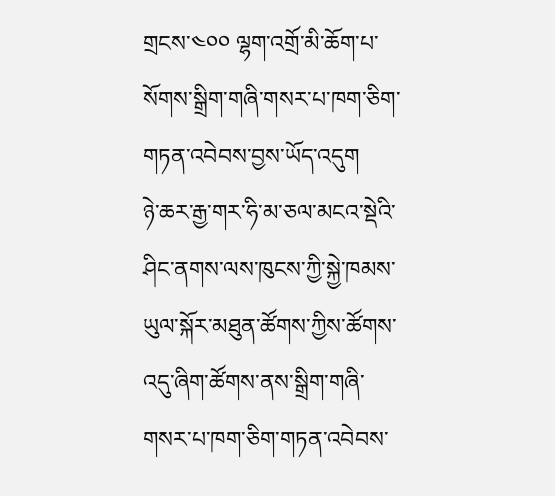གྲངས་༤༠༠ ལྷག་འགྲོ་མི་ཆོག་པ་སོགས་སྒྲིག་གཞི་གསར་པ་ཁག་ཅིག་གཏན་འབེབས་བྱས་ཡོད་འདུག
ཉེ་ཆར་རྒྱ་གར་ཧི་མ་ཅལ་མངའ་སྡེའི་ཤིང་ནགས་ལས་ཁུངས་ཀྱི་སྐྱེ་ཁམས་ཡུལ་སྐོར་མཐུན་ཚོགས་ཀྱིས་ཚོགས་འདུ་ཞིག་ཚོགས་ནས་སྒྲིག་གཞི་གསར་པ་ཁག་ཅིག་གཏན་འབེབས་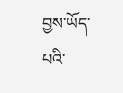བྱས་ཡོད་པའི་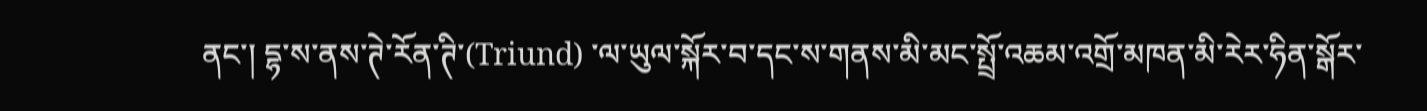ནང་། དྷ་ས་ནས་ཊེ་རོན་ཊི་(Triund) ་ལ་ཡུལ་སྐོར་བ་དང་ས་གནས་མི་མང་སྤྲོ་འཆམ་འགྲོ་མཁན་མི་རེར་ཧིན་སྒོར་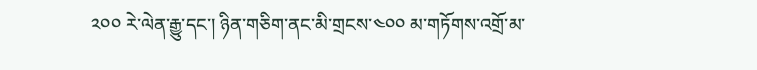༢༠༠ རེ་ལེན་རྒྱུ་དང་། ཉིན་གཅིག་ནང་མི་གྲངས་༤༠༠ མ་གཏོགས་འགྲོ་མ་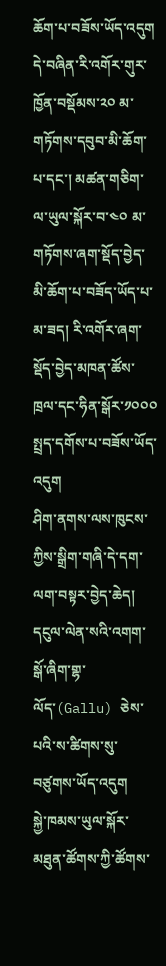ཆོག་པ་བཟོས་ཡོད་འདུག དེ་བཞིན་རི་འགོར་གུར་ཁྱོན་བསྡོམས་༢༠ མ་གཏོགས་དབུབ་མི་ཆོག་པ་དང་། མཚན་གཅིག་ལ་ཡུལ་སྐོར་བ་༤༠ མ་གཏོགས་ཞག་སྡོད་བྱེད་མི་ཆོག་པ་བཟོད་ཡོད་པ་མ་ཟད། རི་འགོར་ཞག་སྡོད་བྱེད་མཁན་ཚོས་ཁྲལ་དང་ཧིན་སྒོར་༡༠༠༠ སྤྲད་དགོས་པ་བཟོས་ཡོད་འདུག
ཤིག་ནགས་ལས་ཁུངས་ཀྱིས་སྒྲིག་གཞི་དེ་དག་ལག་བསྟར་བྱེད་ཆེད། དངུལ་ལེན་སའི་འགག་སྒོ་ཞིག་གྷ་ལོད་(Gallu) ཅེས་པའི་ས་ཚིགས་སུ་བཙུགས་ཡོད་འདུག
སྐྱེ་ཁམས་ཡུལ་སྐོར་མཐུན་ཚོགས་ཀྱི་ཚོགས་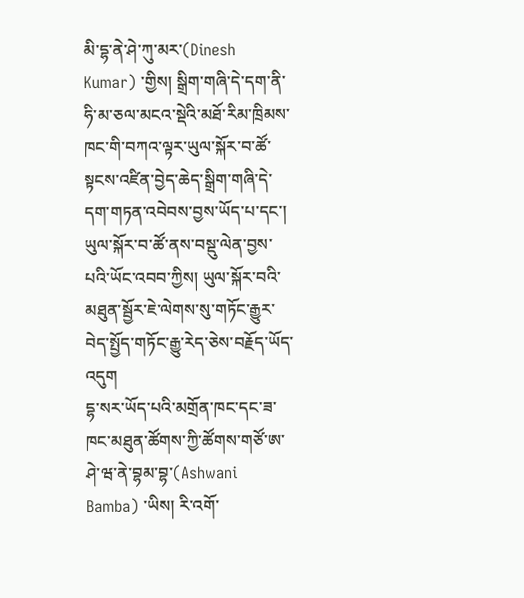མི་དྷ་ནེ་ཤེ་ཀུ་མར་(Dinesh Kumar) ་གྱིས། སྒྲིག་གཞི་དེ་དག་ནི་ཧི་མ་ཅལ་མངའ་སྡེའི་མཐོ་རིམ་ཁྲིམས་ཁང་གི་བཀའ་ལྟར་ཡུལ་སྐོར་བ་ཚོ་སྟངས་འཛིན་བྱེད་ཆེད་སྒྲིག་གཞི་དེ་དག་གཏན་འབེབས་བྱས་ཡོད་པ་དང་། ཡུལ་སྐོར་བ་ཚོ་ནས་བསྡུ་ལེན་བྱས་པའི་ཡོང་འབབ་ཀྱིས། ཡུལ་སྐོར་བའི་མཐུན་སྦྱོར་ཇེ་ལེགས་སུ་གཏོང་རྒྱུར་བེད་སྤྱོད་གཏོང་རྒྱུ་རེད་ཅེས་བརྗོད་ཡོད་འདུག
དྷ་སར་ཡོད་པའི་མགྲོན་ཁང་དང་ཟ་ཁང་མཐུན་ཚོགས་ཀྱི་ཚོགས་གཙོ་ཨ་ཤེ་ཝ་ནེ་བྷམ་བྷ་(Ashwani Bamba) ་ཡིས། རི་འགོ་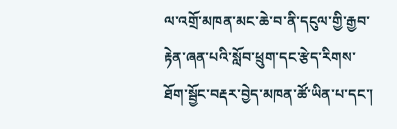ལ་འགྲོ་མཁན་མང་ཆེ་བ་ནི་དངུལ་གྱི་རྒྱབ་རྟེན་ཞན་པའི་སློབ་ཕྲུག་དང་རྩེད་རིགས་ཐོག་སྦྱོང་བརྡར་བྱེད་མཁན་ཚོ་ཡིན་པ་དང་།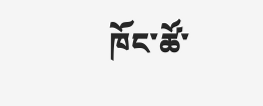ཁོང་ཚོ་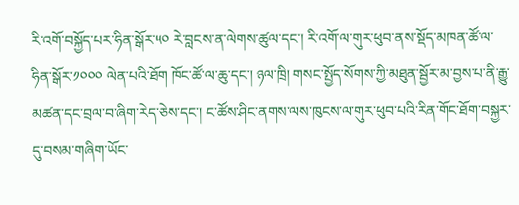རི་འགོ་བསྐྱོད་པར་ཧིན་སྒོར་༥༠ རེ་བླངས་ན་ལེགས་ཚུལ་དང་། རི་འགོ་ལ་གུར་ཕུབ་ནས་སྡོད་མཁན་ཚོ་ལ་ཧིན་སྒོར་༡༠༠༠ ལེན་པའི་ཐོག ཁོང་ཚོ་ལ་ཆུ་དང་། ཉལ་ཁྲི། གསང་སྤྱོད་སོགས་ཀྱི་མཐུན་སྦྱོར་མ་བྱས་པ་ནི་རྒྱུ་མཚན་དང་བྲལ་བ་ཞིག་རེད་ཅེས་དང་། ང་ཚོས་ཤིང་ནགས་ལས་ཁུངས་ལ་གུར་ཕུབ་པའི་རིན་གོང་ཐོག་བསྐྱར་དུ་བསམ་གཞིག་ཡོང་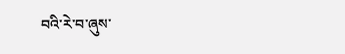བའི་རེ་བ་ཞུས་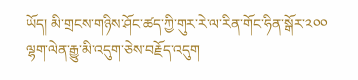ཡོད། མི་གྲངས་གཉིས་ཤོང་ཚད་ཀྱི་གུར་རེ་ལ་རིན་གོང་ཧིན་སྒོར་༢༠༠ ལྷག་ལེན་རྒྱུ་མི་འདུག་ཅེས་བརྗོད་འདུག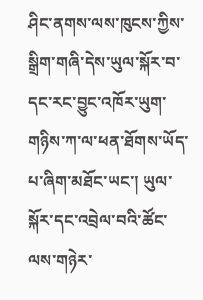ཤིང་ནགས་ལས་ཁུངས་ཀྱིས་སྒྲིག་གཞི་དེས་ཡུལ་སྐོར་བ་དང་རང་བྱུང་འཁོར་ཡུག་གཉིས་ཀ་ལ་ཕན་ཐོགས་ཡོད་པ་ཞིག་མཐོང་ཡང་། ཡུལ་སྐོར་དང་འབྲེལ་བའི་ཚོང་ལས་གཉེར་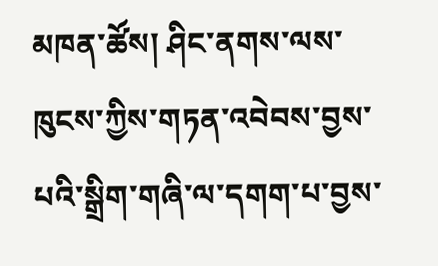མཁན་ཚོས། ཤིང་ནགས་ལས་ཁུངས་ཀྱིས་གཏན་འབེབས་བྱས་པའི་སྒྲིག་གཞི་ལ་དགག་པ་བྱས་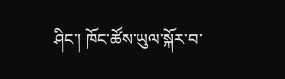ཤིང་། ཁོང་ཚོས་ཡུལ་སྐོར་བ་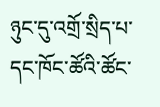ཉུང་དུ་འགྲོ་སྲིད་པ་དང་ཁོང་ཚོའི་ཚོང་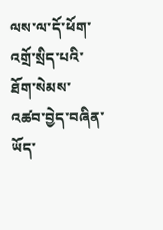ལས་ལ་དོ་ཕོག་འགྲོ་སྲིད་པའི་ཐོག་སེམས་འཚབ་བྱེད་བཞིན་ཡོད་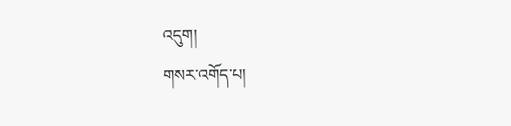འདུག།
གསར་འགོད་པ།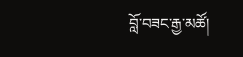བློ་བཟང་རྒྱ་མཚོ།